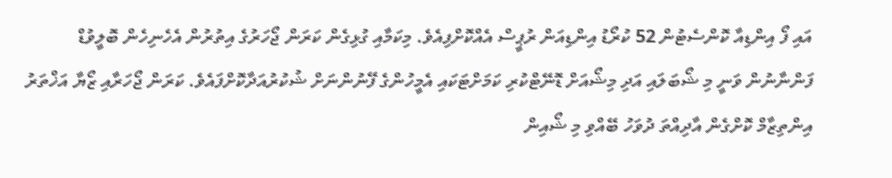އައި ފޯ އިންޑިއާ ކޮންސެޓުން 52 ކުރޯޑު އިންޑިއަން ރުޕީސް އެއްކޮށްފިއެވެ. މިކަމާއި ގުޅިގެން ކަރަން ޖޯހަރުގެ އިތުރުން އެހެނިހެން ބޮލީވުޑް ފަންނާނުން ވަނީ މި ޝޯބަލައި އަދި މިޝޯއަށް ޑޮނޭޓްކުރި ކަމަށްޓަކައި އެމީހުންގެ ފޭނުންނަށް ޝުކުރުއަދާކޮށްފައެވެ. ކަރަން ޖޯހަރާއި ޒޯޔާ އަޚްތަރު އިންތިޒާމް ކޮށްގެން އާދިއްތަ ދުވަހު ބޭއްވި މި ޝޯއިން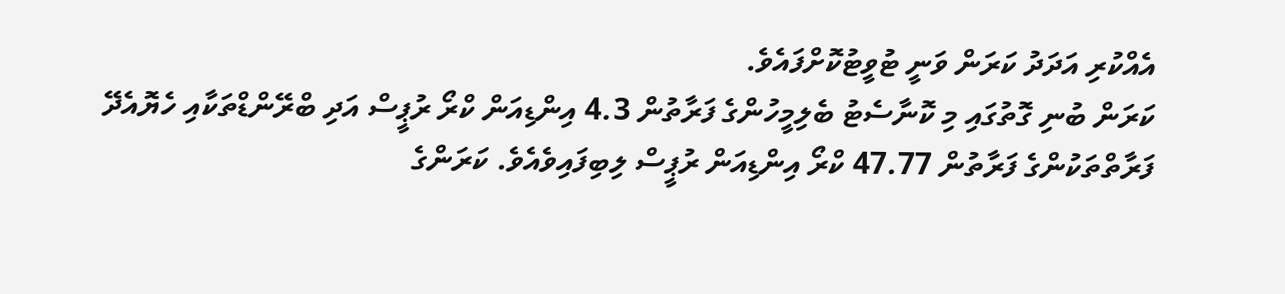އެއްކުރި އަދަދު ކަރަން ވަނީ ޓުވީޓުކޮށްފައެވެ.
ކަރަން ބުނި ގޮތުގައި މި ކޮނާސެޓު ބެލިމީހުންގެ ފަރާތުން 4.3 އިންޑިއަން ކްރޯ ރުޕީސް އަދި ބްރޭންޑްތަކާއި ހެޔޮއެދޭ ފަރާތްތަކުންގެ ފަރާތުން 47.77 ކްރޯ އިންޑިއަން ރުޕީސް ލިބިފައިވެއެވެ. ކަރަންގެ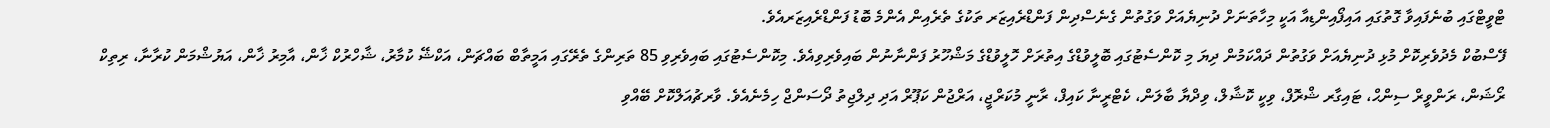ޓްވީޓްގައި ބުނެފައިވާ ގޮތުގައި އައިފޯއިންޑިއާ އަކީ މިހާތަނަށް ދުނިޔެއަށް ވަގުތުން ގެނެސްދިން ފަންޑްރެއިޒަރ ތަކުގެ ތެރެއިން އެންމެ ބޮޑު ފަންޑްރެއިޒަރއެވެ.
ފޭސްބުކް މެދުވެރިކޮށް މުޅި ދުނިޔެއަށް ވަގުތުން ދައްކަމުން ދިޔަ މި ކޮންސެޓުގައި ބޮލީވުޑްގެ އިތުރަށް ހޮލީވުޑްގެ މަޝްހޫރު ފަންނާނުން ބައިވެރިވިއެވެ. މިކޮންސެޓުގައި ބައިވެރިވި 85 ތަރިންގެ ތެރޭގައި އަމީތާބް ބައްޗަން، އަކްޝޭ ކުމާރު، ޝާހްރުކް ޚާން، އާމިރު ޚާން، އަޔުޝްމަން ކުރާނާ، ރިތިކް ރޯޝަން، ރަންވީރް ސިންޙް، ޓައިގާރ ޝްރޮފް، ވިކީ ކޮޝާލް، ވިދްޔާ ބާލަން، ކެޓްރީނާ ކައިފް، ރާނީ މުކަރްޖީ، އަރްޖުން ކަޕޫރް އަދި ދިލްޖިތު ދޯސަންޖް ހިމެނެއެވެ. ވާރޗުއަލްކޮށް ބޭއްވި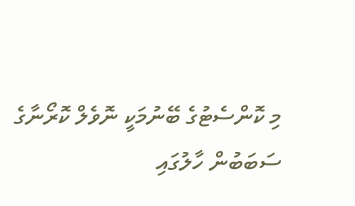މި ކޮންސެޓުގެ ބޭނުމަކީ ނޮވެލް ކޮރޯނާގެ ސަބަބުން ހާލުގައި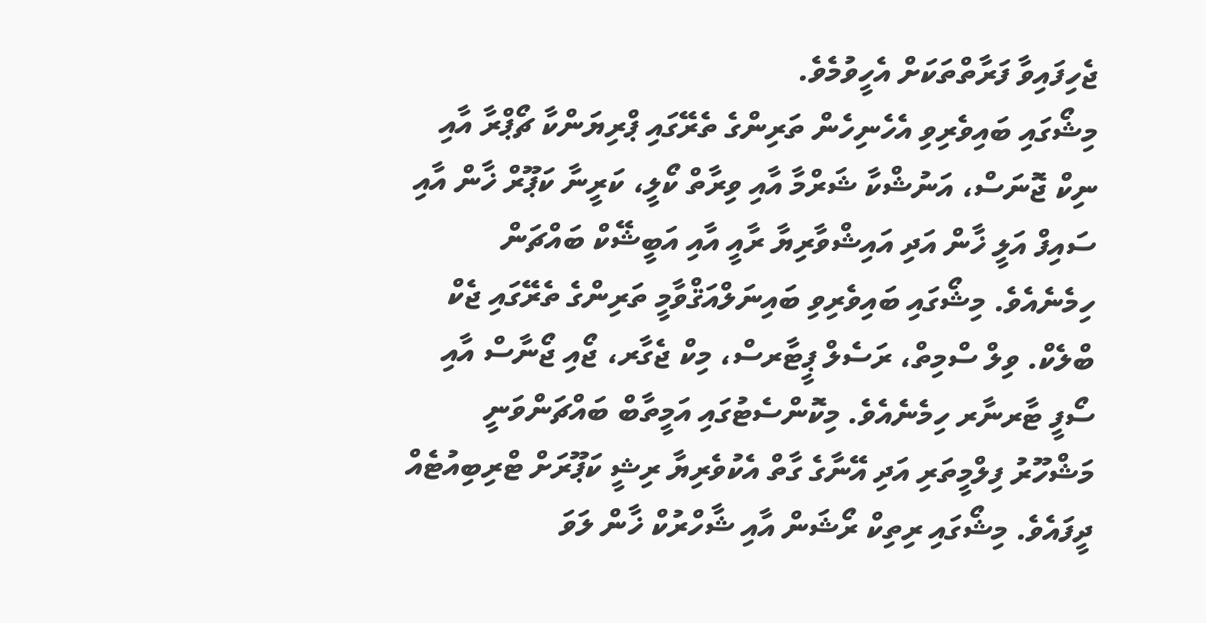ޖެހިފައިވާ ފަރާތްތަކަށް އެހީވުމެވެ.
މިޝޯގައި ބައިވެރިވި އެހެނިހެން ތަރިންގެ ތެރޭގައި ޕްރިޔަންކާ ޗޯޕްރާ އާއި ނިކް ޖޮނަސް، އަނުޝްކާ ޝަރްމާ އާއި ވިރާތް ކޯލީ، ކަރީނާ ކަޕޫރް ޚާން އާއި ސައިފް އަލީ ޚާން އަދި އައިޝްވާރިޔާ ރާއީ އާއި އަބީޝޭކް ބައްޗަން ހިމެނެއެވެ. މިޝޯގައި ބައިވެރިވި ބައިނަލްއަޤްވާމީ ތަރިންގެ ތެރޭގައި ޖެކް ބްލެކް. ވިލް ސްމިތް، ރަސެލް ޕީޓާރސް، މިކް ޖެގާރ، ޖޯއި ޖޯނާސް އާއި ސޯފީ ޓާރނާރ ހިމެނެއެވެ. މިކޮންސެޓުގައި އަމީތާބް ބައްޗަންވަނީ މަޝްހޫރު ފިލްމީތަރި އަދި އޭނާގެ ގާތް އެކުވެރިޔާ ރިޝީ ކަޕޫރަށް ޓްރިބިއުޓެއް ދީފައެވެ. މިޝޯގައި ރިތިކް ރޯޝަން އާއި ޝާހްރުކް ޚާން ލަވަ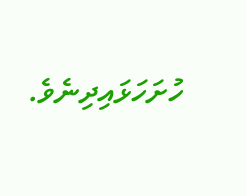ހުށަހަޅައިދިނެވެ.